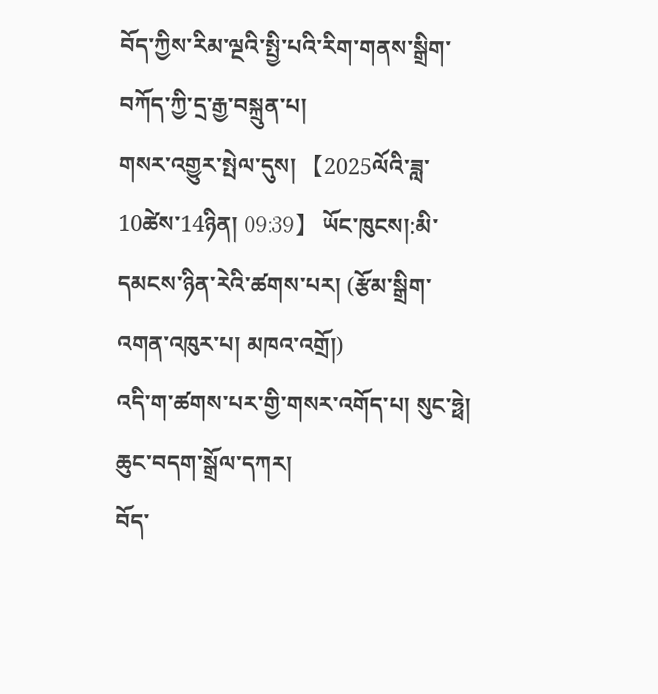བོད་ཀྱིས་རིམ་ལྔའི་སྤྱི་པའི་རིག་གནས་སྒྲིག་བཀོད་ཀྱི་དྲ་རྒྱ་བསྐྲུན་པ།
གསར་འགྱུར་སྤེལ་དུས། 【2025ལོའི་ཟླ་ 10ཚེས་14ཉིན། 09:39】 ཡོང་ཁུངས།:མི་དམངས་ཉིན་རེའི་ཚགས་པར། (རྩོམ་སྒྲིག་འགན་འཁུར་པ། མཁའ་འགྲོ།)
འདི་ག་ཚགས་པར་གྱི་གསར་འགོད་པ། སུང་ཧྥེ། ཆུང་བདག་སྒྲོལ་དཀར།
བོད་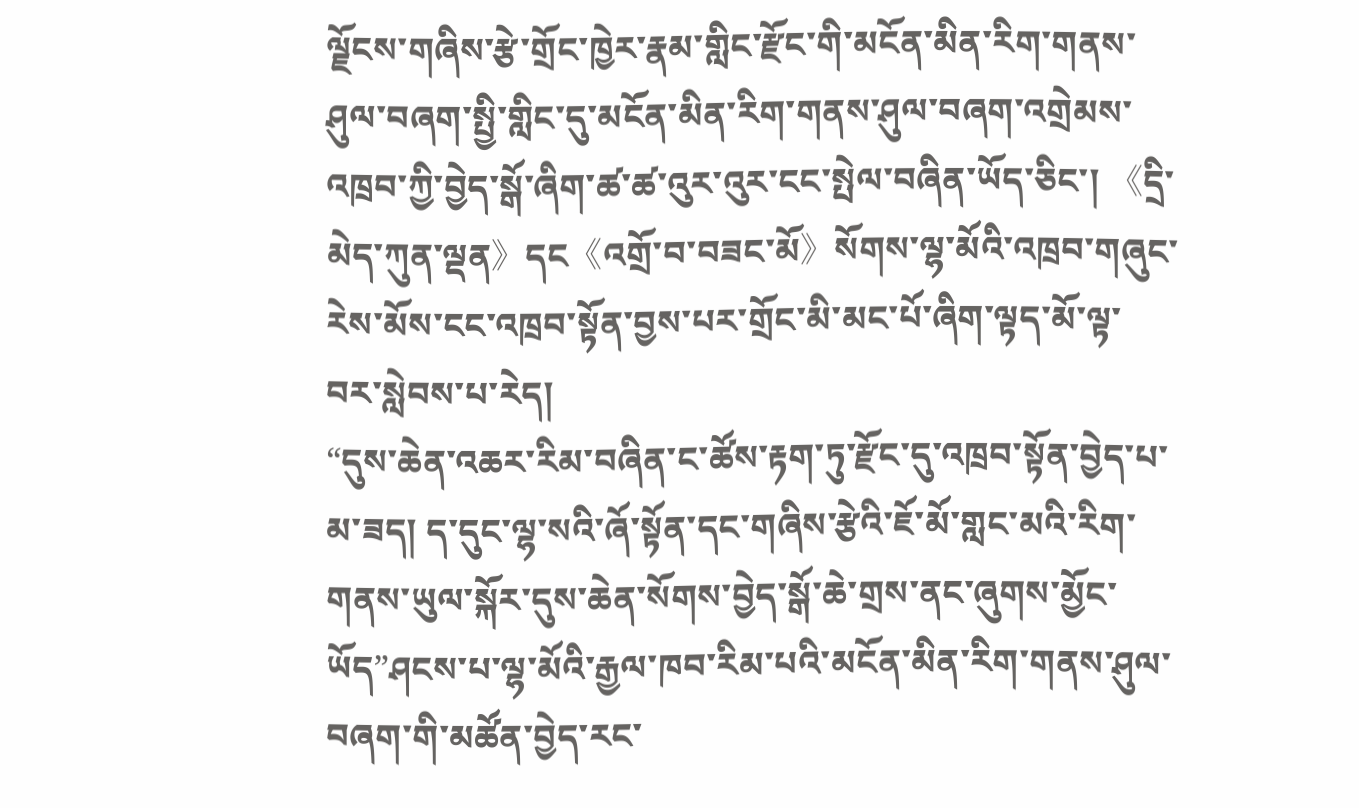ལྗོངས་གཞིས་རྩེ་གྲོང་ཁྱེར་རྣམ་གླིང་རྫོང་གི་མངོན་མིན་རིག་གནས་ཤུལ་བཞག་སྤྱི་གླིང་དུ་མངོན་མིན་རིག་གནས་ཤུལ་བཞག་འགྲེམས་འཁྲབ་ཀྱི་བྱེད་སྒོ་ཞིག་ཚ་ཚ་འུར་འུར་ངང་སྤེལ་བཞིན་ཡོད་ཅིང་། 《དྲི་མེད་ཀུན་ལྡན》དང《འགྲོ་བ་བཟང་མོ》སོགས་ལྷ་མོའི་འཁྲབ་གཞུང་རེས་མོས་ངང་འཁྲབ་སྟོན་བྱས་པར་གྲོང་མི་མང་པོ་ཞིག་ལྟད་མོ་ལྟ་བར་སླེབས་པ་རེད།
“དུས་ཆེན་འཆར་རིམ་བཞིན་ང་ཚོས་རྟག་ཏུ་རྫོང་དུ་འཁྲབ་སྟོན་བྱེད་པ་མ་ཟད། ད་དུང་ལྷ་སའི་ཞོ་སྟོན་དང་གཞིས་རྩེའི་ཇོ་མོ་གླང་མའི་རིག་གནས་ཡུལ་སྐོར་དུས་ཆེན་སོགས་བྱེད་སྒོ་ཆེ་གྲས་ནང་ཞུགས་མྱོང་ཡོད”ཤངས་པ་ལྷ་མོའི་རྒྱལ་ཁབ་རིམ་པའི་མངོན་མིན་རིག་གནས་ཤུལ་བཞག་གི་མཚོན་བྱེད་རང་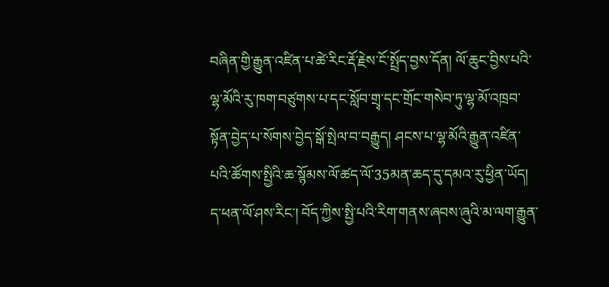བཞིན་གྱི་རྒྱུན་འཛིན་པ་ཚེ་རིང་རྡོ་རྗེས་ངོ་སྤྲོད་བྱས་དོན། ལོ་ཆུང་བྱིས་པའི་ལྷ་མོའི་རུ་ཁག་བཙུགས་པ་དང་སློབ་གྲྭ་དང་གྲོང་གསེབ་ཏུ་ལྷ་མོ་འཁྲབ་སྟོན་བྱེད་པ་སོགས་བྱེད་སྒོ་སྤེལ་བ་བརྒྱུད། ཤངས་པ་ལྷ་མོའི་རྒྱུན་འཛིན་པའི་ཚོགས་སྤྱིའི་ཆ་སྙོམས་ལོ་ཚད་ལོ་35མན་ཆད་དུ་དམའ་རུ་ཕྱིན་ཡོད།
ད་ཕན་ལོ་ཤས་རིང་། བོད་ཀྱིས་སྤྱི་པའི་རིག་གནས་ཞབས་ཞུའི་མ་ལག་རྒྱུན་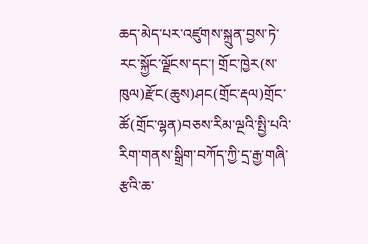ཆད་མེད་པར་འཛུགས་སྐྲུན་བྱས་ཏེ་རང་སྐྱོང་ལྗོངས་དང་། གྲོང་ཁྱེར(ས་ཁུལ)རྫོང(ཆུས)ཤང(གྲོང་རྡལ)གྲོང་ཚོ(གྲོང་ལྷན)བཅས་རིམ་ལྔའི་སྤྱི་པའི་རིག་གནས་སྒྲིག་བཀོད་ཀྱི་དྲ་རྒྱ་གཞི་རྩའི་ཆ་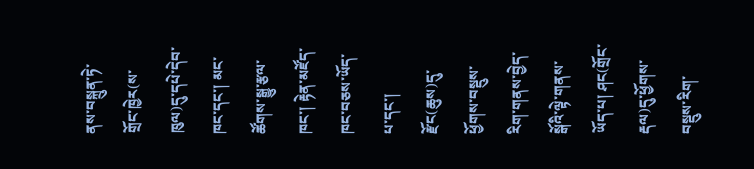ནས་བསྐྲུན་ཏེ་གྲོང་ཁྱེར(ས་ཁུལ)དུ་དཔེ་དེབ་ཁང་དང་། མང་ཚོགས་སྒྱུ་རྩལ་ཁང་། རྟེན་མཛོད་ཁང་བཅས་ཡོད་པ་དང་། རྫོང(ཆུས)དུ་ཕྱོགས་བསྡུས་རིག་གནས་བྱེད་སྒོའི་ལྟེ་གནས་ཡོད་པ། ཤང(གྲོང་རྡལ)དུ་ཕྱོགས་བསྡུས་རིག་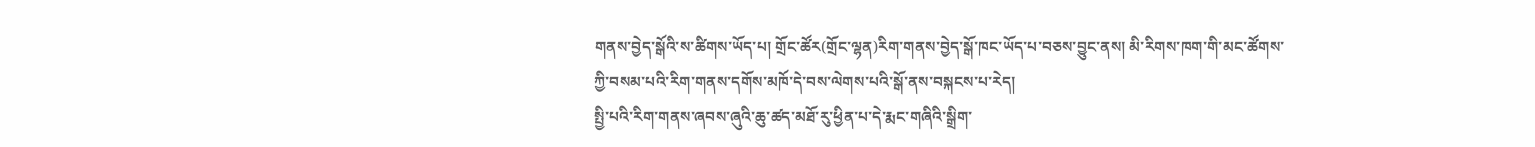གནས་བྱེད་སྒོའི་ས་ཚིགས་ཡོད་པ། གྲོང་ཚོར(གྲོང་ལྷན)རིག་གནས་བྱེད་སྒོ་ཁང་ཡོད་པ་བཅས་བྱུང་ནས། མི་རིགས་ཁག་གི་མང་ཚོགས་ཀྱི་བསམ་པའི་རིག་གནས་དགོས་མཁོ་དེ་བས་ལེགས་པའི་སྒོ་ནས་བསྐངས་པ་རེད།
སྤྱི་པའི་རིག་གནས་ཞབས་ཞུའི་ཆུ་ཚད་མཐོ་རུ་ཕྱིན་པ་དེ་རྨང་གཞིའི་སྒྲིག་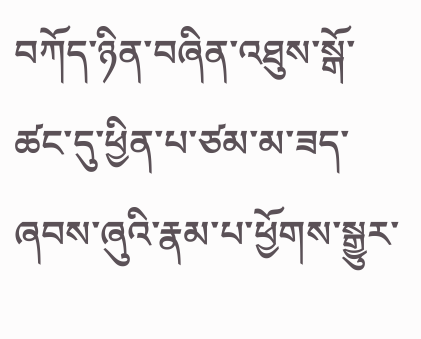བཀོད་ཉིན་བཞིན་འཐུས་སྒོ་ཚང་དུ་ཕྱིན་པ་ཙམ་མ་ཟད་ཞབས་ཞུའི་རྣམ་པ་ཕྱོགས་སྒྱུར་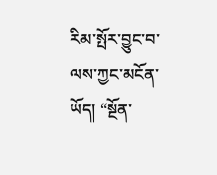རིམ་སྤོར་བྱུང་བ་ལས་ཀྱང་མངོན་ཡོད། “སྔོན་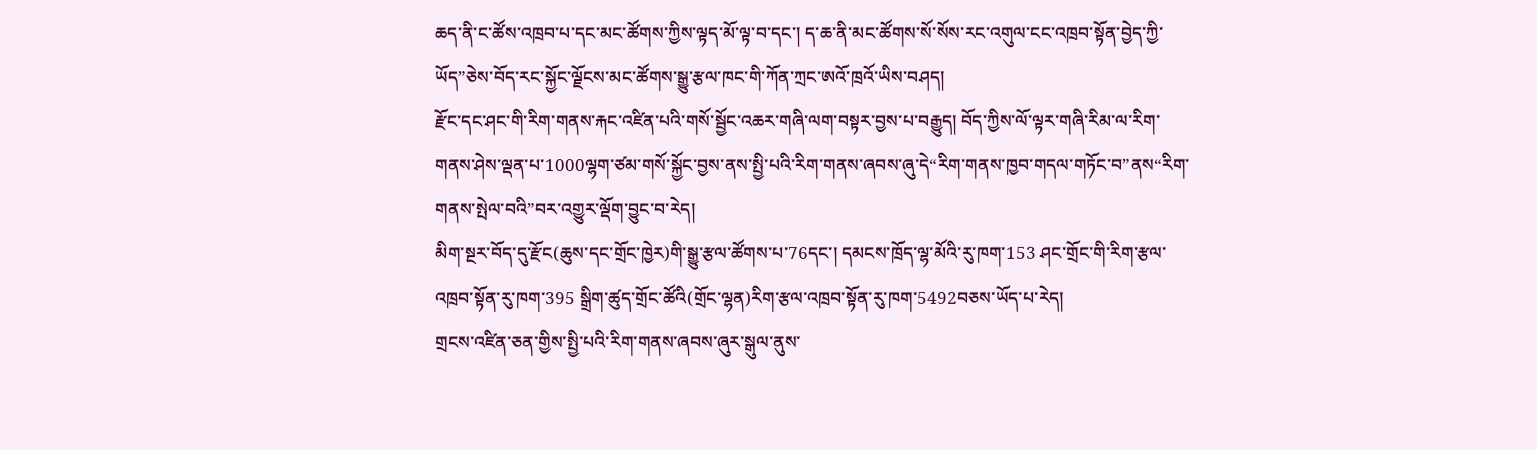ཆད་ནི་ང་ཚོས་འཁྲབ་པ་དང་མང་ཚོགས་ཀྱིས་ལྟད་མོ་ལྟ་བ་དང་། ད་ཆ་ནི་མང་ཚོགས་སོ་སོས་རང་འགུལ་ངང་འཁྲབ་སྟོན་བྱེད་ཀྱི་ཡོད”ཅེས་བོད་རང་སྐྱོང་ལྗོངས་མང་ཚོགས་སྒྱུ་རྩལ་ཁང་གི་ཀོན་ཀྲང་ཨའོ་ཁྲའོ་ཡིས་བཤད།
རྫོང་དང་ཤང་གི་རིག་གནས་རྐང་འཛིན་པའི་གསོ་སྦྱོང་འཆར་གཞི་ལག་བསྟར་བྱས་པ་བརྒྱུད། བོད་ཀྱིས་ལོ་ལྟར་གཞི་རིམ་ལ་རིག་གནས་ཤེས་ལྡན་པ་1000ལྷག་ཙམ་གསོ་སྐྱོང་བྱས་ནས་སྤྱི་པའི་རིག་གནས་ཞབས་ཞུ་དེ“རིག་གནས་ཁྱབ་གདལ་གཏོང་བ”ནས“རིག་གནས་སྤེལ་བའི”བར་འགྱུར་ལྡོག་བྱུང་བ་རེད།
མིག་སྔར་བོད་དུ་རྫོང(ཆུས་དང་གྲོང་ཁྱེར)གི་སྒྱུ་རྩལ་ཚོགས་པ་76དང་། དམངས་ཁྲོད་ལྷ་མོའི་རུ་ཁག་153 ཤང་གྲོང་གི་རིག་རྩལ་འཁྲབ་སྟོན་རུ་ཁག་395 སྒྲིག་ཚུད་གྲོང་ཚོའི(གྲོང་ལྷན)རིག་རྩལ་འཁྲབ་སྟོན་རུ་ཁག་5492བཅས་ཡོད་པ་རེད།
གྲངས་འཛིན་ཅན་གྱིས་སྤྱི་པའི་རིག་གནས་ཞབས་ཞུར་སྒུལ་ནུས་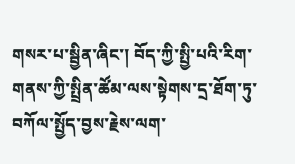གསར་པ་སྦྱིན་ཞིང་། བོད་ཀྱི་སྤྱི་པའི་རིག་གནས་ཀྱི་སྤྲིན་ཚོམ་ལས་སྟེགས་དྲ་ཐོག་ཏུ་བཀོལ་སྤྱོད་བྱས་རྗེས་ལག་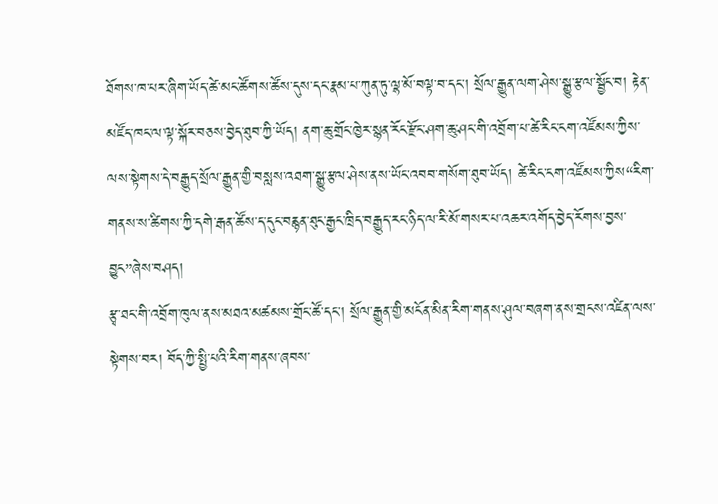ཐོགས་ཁ་པར་ཞིག་ཡོད་ཚེ་མང་ཚོགས་ཚོས་དུས་དང་རྣམ་པ་ཀུན་ཏུ་ལྷ་མོ་བལྟ་བ་དང་། སྲོལ་རྒྱུན་ལག་ཤེས་སྒྱུ་རྩལ་སྦྱོང་བ། རྟེན་མཛོད་ཁང་ལ་ལྟ་སྐོར་བཅས་བྱེད་ཐུབ་ཀྱི་ཡོད། ནག་ཆུ་གྲོང་ཁྱེར་སྙན་རོང་རྫོང་ཤག་ཆུ་ཤང་གི་འབྲོག་པ་ཚེ་རིང་ངག་འཛོམས་ཀྱིས་ལས་སྟེགས་དེ་བརྒྱུད་སྲོལ་རྒྱུན་གྱི་བསླས་འཐག་སྒྱུ་རྩལ་ཤེས་ནས་ཡོང་འབབ་གསོག་ཐུབ་ཡོད། ཚེ་རིང་ངག་འཛོམས་ཀྱིས“རིག་གནས་ས་ཚིགས་ཀྱི་དགེ་རྒན་ཚོས་ད་དུང་བརྙན་ཐུང་རྒྱང་ཁྲིད་བརྒྱུད་རང་ཉིད་ལ་རི་མོ་གསར་པ་འཆར་འགོད་བྱེད་རོགས་བྱས་བྱུང”ཞེས་བཤད།
རྩྭ་ཐང་གི་འབྲོག་ཁུལ་ནས་མཐའ་མཚམས་གྲོང་ཚོ་དང་། སྲོལ་རྒྱུན་གྱི་མངོན་མིན་རིག་གནས་ཤུལ་བཞག་ནས་གྲངས་འཛིན་ལས་སྟེགས་བར། བོད་ཀྱི་སྤྱི་པའི་རིག་གནས་ཞབས་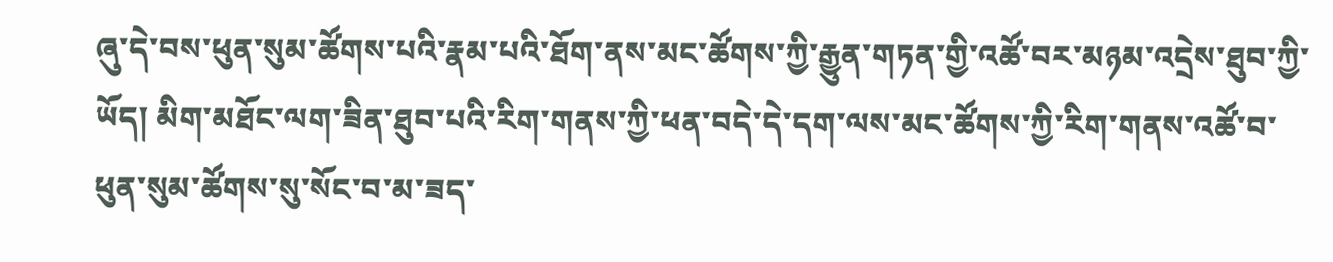ཞུ་དེ་བས་ཕུན་སུམ་ཚོགས་པའི་རྣམ་པའི་ཐོག་ནས་མང་ཚོགས་ཀྱི་རྒྱུན་གཏན་གྱི་འཚོ་བར་མཉམ་འདྲེས་ཐུབ་ཀྱི་ཡོད། མིག་མཐོང་ལག་ཟིན་ཐུབ་པའི་རིག་གནས་ཀྱི་ཕན་བདེ་དེ་དག་ལས་མང་ཚོགས་ཀྱི་རིག་གནས་འཚོ་བ་ཕུན་སུམ་ཚོགས་སུ་སོང་བ་མ་ཟད་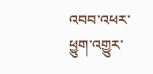འབབ་འཕར་ཕྱུག་འགྱུར་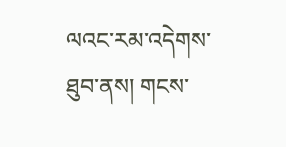ལའང་རམ་འདེགས་ཐུབ་ནས། གངས་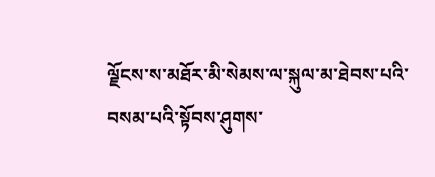ལྗོངས་ས་མཐོར་མི་སེམས་ལ་སྐུལ་མ་ཐེབས་པའི་བསམ་པའི་སྟོབས་ཤུགས་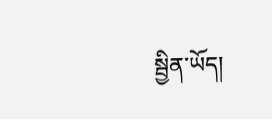སྦྱིན་ཡོད།